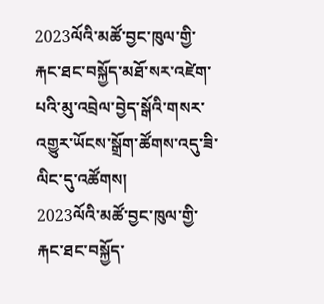2023ལོའི་མཚོ་བྱང་ཁུལ་གྱི་རྐང་ཐང་བསྐྱོད་མཐོ་སར་འཛེག་པའི་མུ་འབྲེལ་བྱེད་སྒོའི་གསར་འགྱུར་ཡོངས་སྒྲོག་ཚོགས་འདུ་ཟི་ལིང་དུ་འཚོགས།
2023ལོའི་མཚོ་བྱང་ཁུལ་གྱི་རྐང་ཐང་བསྐྱོད་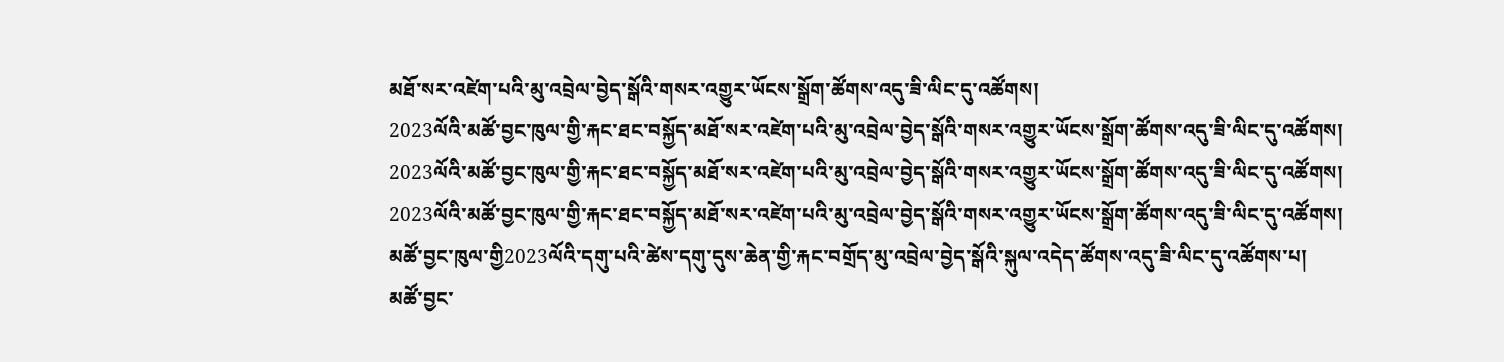མཐོ་སར་འཛེག་པའི་མུ་འབྲེལ་བྱེད་སྒོའི་གསར་འགྱུར་ཡོངས་སྒྲོག་ཚོགས་འདུ་ཟི་ལིང་དུ་འཚོགས།
2023ལོའི་མཚོ་བྱང་ཁུལ་གྱི་རྐང་ཐང་བསྐྱོད་མཐོ་སར་འཛེག་པའི་མུ་འབྲེལ་བྱེད་སྒོའི་གསར་འགྱུར་ཡོངས་སྒྲོག་ཚོགས་འདུ་ཟི་ལིང་དུ་འཚོགས།
2023ལོའི་མཚོ་བྱང་ཁུལ་གྱི་རྐང་ཐང་བསྐྱོད་མཐོ་སར་འཛེག་པའི་མུ་འབྲེལ་བྱེད་སྒོའི་གསར་འགྱུར་ཡོངས་སྒྲོག་ཚོགས་འདུ་ཟི་ལིང་དུ་འཚོགས།
2023ལོའི་མཚོ་བྱང་ཁུལ་གྱི་རྐང་ཐང་བསྐྱོད་མཐོ་སར་འཛེག་པའི་མུ་འབྲེལ་བྱེད་སྒོའི་གསར་འགྱུར་ཡོངས་སྒྲོག་ཚོགས་འདུ་ཟི་ལིང་དུ་འཚོགས།
མཚོ་བྱང་ཁུལ་གྱི2023ལོའི་དགུ་པའི་ཚེས་དགུ་དུས་ཆེན་གྱི་རྐང་བགྲོད་མུ་འབྲེལ་བྱེད་སྒོའི་སྐུལ་འདེད་ཚོགས་འདུ་ཟི་ལིང་དུ་འཚོགས་པ།
མཚོ་བྱང་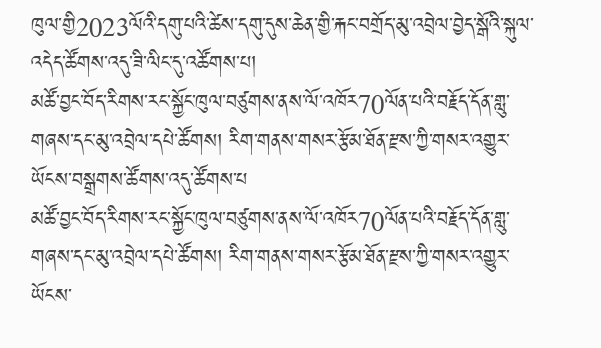ཁུལ་གྱི2023ལོའི་དགུ་པའི་ཚེས་དགུ་དུས་ཆེན་གྱི་རྐང་བགྲོད་མུ་འབྲེལ་བྱེད་སྒོའི་སྐུལ་འདེད་ཚོགས་འདུ་ཟི་ལིང་དུ་འཚོགས་པ།
མཚོ་བྱང་བོད་རིགས་རང་སྐྱོང་ཁུལ་བཙུགས་ནས་ལོ་འཁོར70ལོན་པའི་བརྗོད་དོན་གླུ་གཞས་དང་མུ་འབྲེལ་དཔེ་ཚོགས། རིག་གནས་གསར་རྩོམ་ཐོན་རྫས་ཀྱི་གསར་འགྱུར་ཡོངས་བསྒྲགས་ཚོགས་འདུ་ཚོགས་པ
མཚོ་བྱང་བོད་རིགས་རང་སྐྱོང་ཁུལ་བཙུགས་ནས་ལོ་འཁོར70ལོན་པའི་བརྗོད་དོན་གླུ་གཞས་དང་མུ་འབྲེལ་དཔེ་ཚོགས། རིག་གནས་གསར་རྩོམ་ཐོན་རྫས་ཀྱི་གསར་འགྱུར་ཡོངས་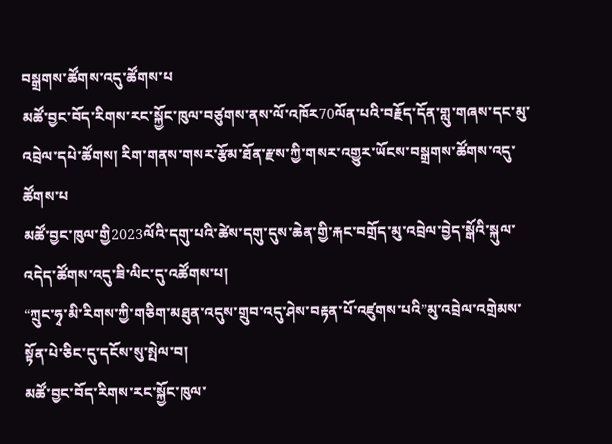བསྒྲགས་ཚོགས་འདུ་ཚོགས་པ
མཚོ་བྱང་བོད་རིགས་རང་སྐྱོང་ཁུལ་བཙུགས་ནས་ལོ་འཁོར70ལོན་པའི་བརྗོད་དོན་གླུ་གཞས་དང་མུ་འབྲེལ་དཔེ་ཚོགས། རིག་གནས་གསར་རྩོམ་ཐོན་རྫས་ཀྱི་གསར་འགྱུར་ཡོངས་བསྒྲགས་ཚོགས་འདུ་ཚོགས་པ
མཚོ་བྱང་ཁུལ་གྱི2023ལོའི་དགུ་པའི་ཚེས་དགུ་དུས་ཆེན་གྱི་རྐང་བགྲོད་མུ་འབྲེལ་བྱེད་སྒོའི་སྐུལ་འདེད་ཚོགས་འདུ་ཟི་ལིང་དུ་འཚོགས་པ།
“ཀྲུང་ཧྭ་མི་རིགས་ཀྱི་གཅིག་མཐུན་འདུས་གྲུབ་འདུ་ཤེས་བརྟན་པོ་འཛུགས་པའི”མུ་འབྲེལ་འགྲེམས་སྟོན་པེ་ཅིང་དུ་དངོས་སུ་སྤེལ་བ།
མཚོ་བྱང་བོད་རིགས་རང་སྐྱོང་ཁུལ་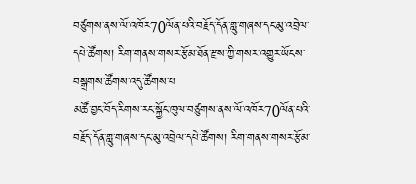བཙུགས་ནས་ལོ་འཁོར70ལོན་པའི་བརྗོད་དོན་གླུ་གཞས་དང་མུ་འབྲེལ་དཔེ་ཚོགས། རིག་གནས་གསར་རྩོམ་ཐོན་རྫས་ཀྱི་གསར་འགྱུར་ཡོངས་བསྒྲགས་ཚོགས་འདུ་ཚོགས་པ
མཚོ་བྱང་བོད་རིགས་རང་སྐྱོང་ཁུལ་བཙུགས་ནས་ལོ་འཁོར70ལོན་པའི་བརྗོད་དོན་གླུ་གཞས་དང་མུ་འབྲེལ་དཔེ་ཚོགས། རིག་གནས་གསར་རྩོམ་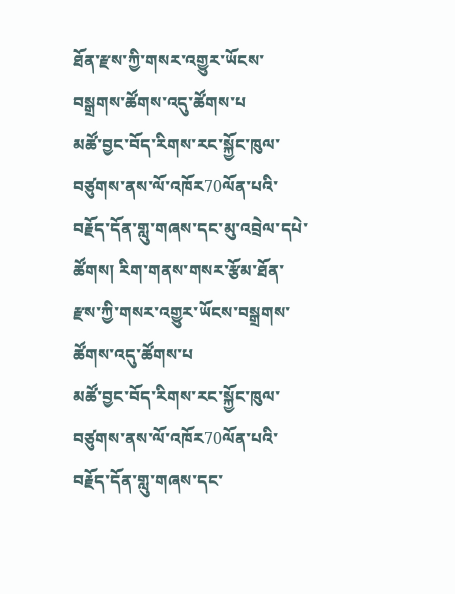ཐོན་རྫས་ཀྱི་གསར་འགྱུར་ཡོངས་བསྒྲགས་ཚོགས་འདུ་ཚོགས་པ
མཚོ་བྱང་བོད་རིགས་རང་སྐྱོང་ཁུལ་བཙུགས་ནས་ལོ་འཁོར70ལོན་པའི་བརྗོད་དོན་གླུ་གཞས་དང་མུ་འབྲེལ་དཔེ་ཚོགས། རིག་གནས་གསར་རྩོམ་ཐོན་རྫས་ཀྱི་གསར་འགྱུར་ཡོངས་བསྒྲགས་ཚོགས་འདུ་ཚོགས་པ
མཚོ་བྱང་བོད་རིགས་རང་སྐྱོང་ཁུལ་བཙུགས་ནས་ལོ་འཁོར70ལོན་པའི་བརྗོད་དོན་གླུ་གཞས་དང་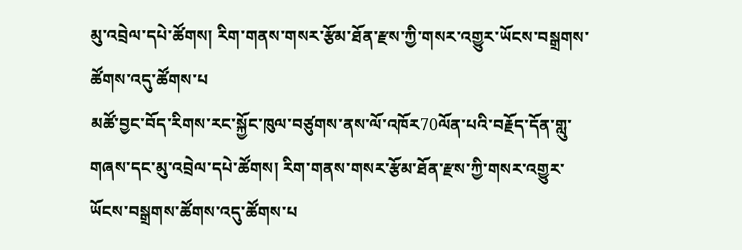མུ་འབྲེལ་དཔེ་ཚོགས། རིག་གནས་གསར་རྩོམ་ཐོན་རྫས་ཀྱི་གསར་འགྱུར་ཡོངས་བསྒྲགས་ཚོགས་འདུ་ཚོགས་པ
མཚོ་བྱང་བོད་རིགས་རང་སྐྱོང་ཁུལ་བཙུགས་ནས་ལོ་འཁོར70ལོན་པའི་བརྗོད་དོན་གླུ་གཞས་དང་མུ་འབྲེལ་དཔེ་ཚོགས། རིག་གནས་གསར་རྩོམ་ཐོན་རྫས་ཀྱི་གསར་འགྱུར་ཡོངས་བསྒྲགས་ཚོགས་འདུ་ཚོགས་པ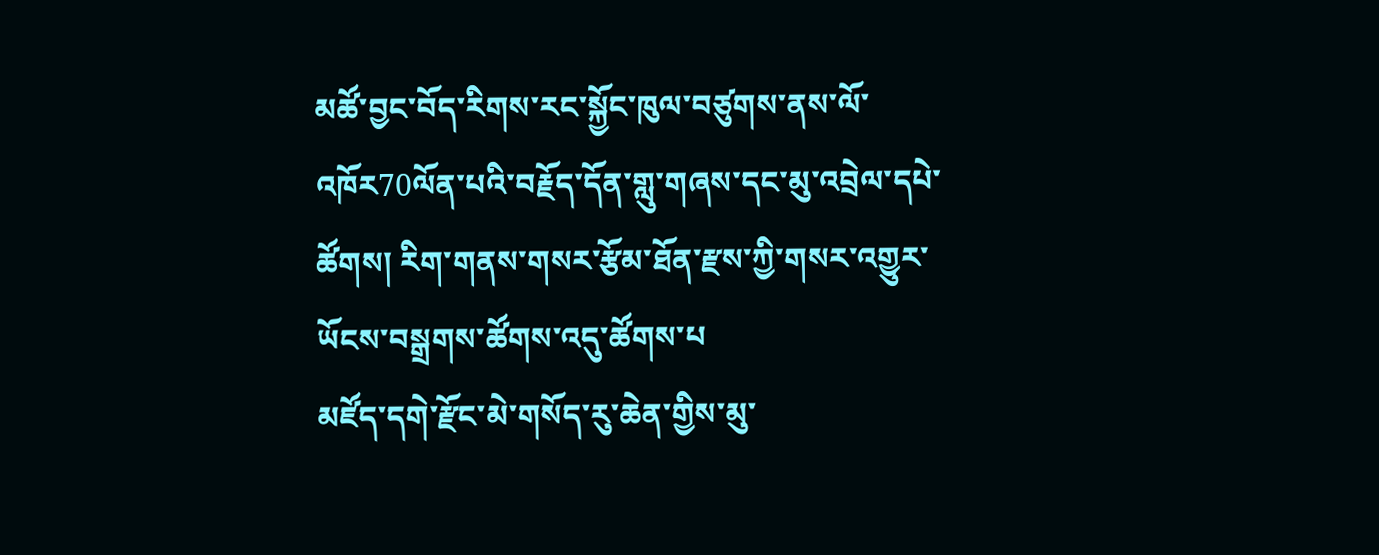མཚོ་བྱང་བོད་རིགས་རང་སྐྱོང་ཁུལ་བཙུགས་ནས་ལོ་འཁོར70ལོན་པའི་བརྗོད་དོན་གླུ་གཞས་དང་མུ་འབྲེལ་དཔེ་ཚོགས། རིག་གནས་གསར་རྩོམ་ཐོན་རྫས་ཀྱི་གསར་འགྱུར་ཡོངས་བསྒྲགས་ཚོགས་འདུ་ཚོགས་པ
མཛོད་དགེ་རྫོང་མེ་གསོད་རུ་ཆེན་གྱིས་མུ་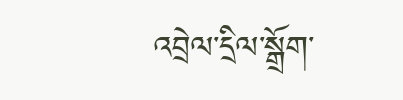འབྲེལ་དྲིལ་སྒྲོག་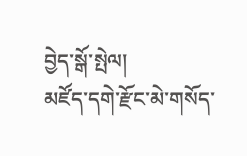བྱེད་སྒོ་སྤེལ།
མཛོད་དགེ་རྫོང་མེ་གསོད་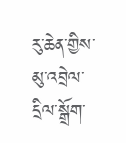རུ་ཆེན་གྱིས་མུ་འབྲེལ་དྲིལ་སྒྲོག་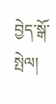བྱེད་སྒོ་སྤེལ།